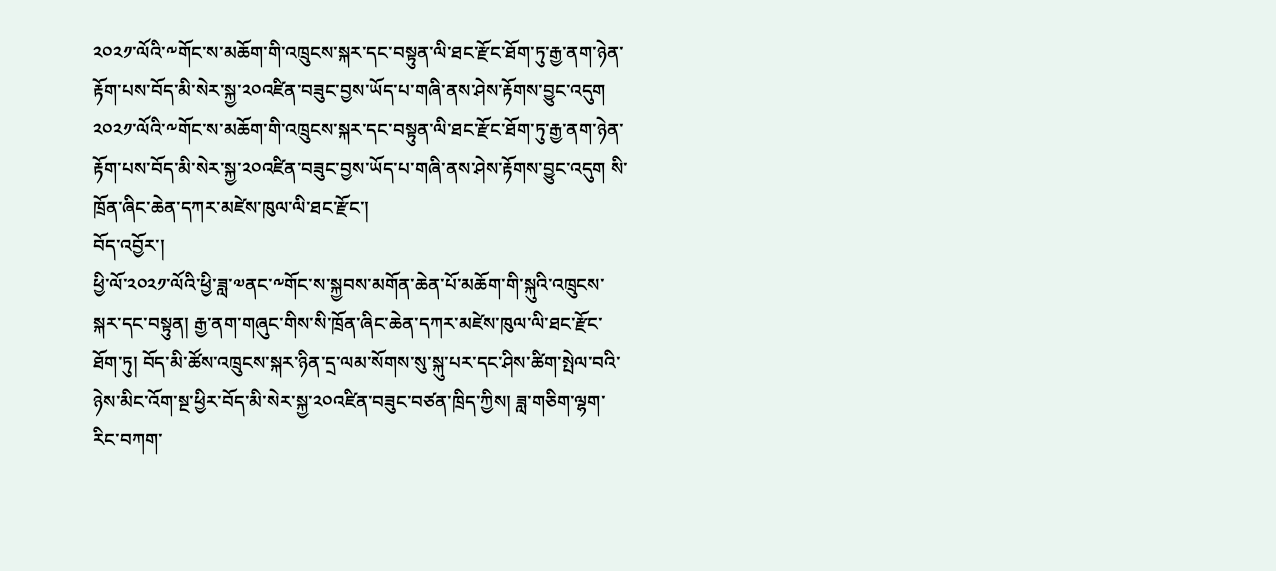༢༠༢༡་ལོའི་༸གོང་ས་མཆོག་གི་འཁྲུངས་སྐར་དང་བསྟུན་ལི་ཐང་རྫོང་ཐོག་ཏུ་རྒྱ་ནག་ཉེན་རྟོག་པས་བོད་མི་སེར་སྐྱ་༢༠འཛིན་བཟུང་བྱས་ཡོད་པ་གཞི་ནས་ཤེས་རྟོགས་བྱུང་འདུག
༢༠༢༡་ལོའི་༸གོང་ས་མཆོག་གི་འཁྲུངས་སྐར་དང་བསྟུན་ལི་ཐང་རྫོང་ཐོག་ཏུ་རྒྱ་ནག་ཉེན་རྟོག་པས་བོད་མི་སེར་སྐྱ་༢༠འཛིན་བཟུང་བྱས་ཡོད་པ་གཞི་ནས་ཤེས་རྟོགས་བྱུང་འདུག སི་ཁྲོན་ཞིང་ཆེན་དཀར་མཛེས་ཁུལ་ལི་ཐང་རྫོང་།
བོད་འབྱོར་།
ཕྱི་ལོ་༢༠༢༡་ལོའི་ཕྱི་ཟླ་༧ནང་༸གོང་ས་སྐྱབས་མགོན་ཆེན་པོ་མཆོག་གི་སྐུའི་འཁྲུངས་སྐར་དང་བསྟུན། རྒྱ་ནག་གཞུང་གིས་སི་ཁྲོན་ཞིང་ཆེན་དཀར་མཛེས་ཁུལ་ལི་ཐང་རྫོང་ཐོག་ཏུ། བོད་མི་ཚོས་འཁྲུངས་སྐར་ཉིན་དྲ་ལམ་སོགས་སུ་སྐུ་པར་དང་ཤིས་ཚིག་སྤེལ་བའི་ཉེས་མིང་འོག་སྔ་ཕྱིར་བོད་མི་སེར་སྐྱ་༢༠འཛིན་བཟུང་བཙན་ཁྲིད་ཀྱིས། ཟླ་གཅིག་ལྷག་རིང་བཀག་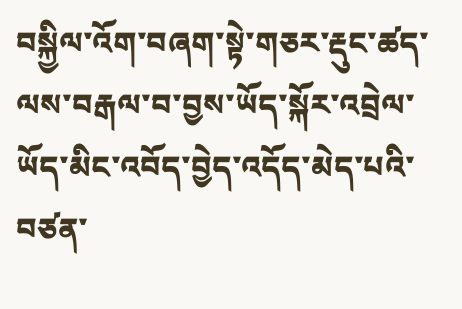བསྐྱིལ་འོག་བཞག་སྟེ་གཅར་རྡུང་ཚད་ལས་བརྒལ་བ་བྱས་ཡོད་སྐོར་འབྲེལ་ཡོད་མིང་འབོད་བྱེད་འདོད་མེད་པའི་བཙན་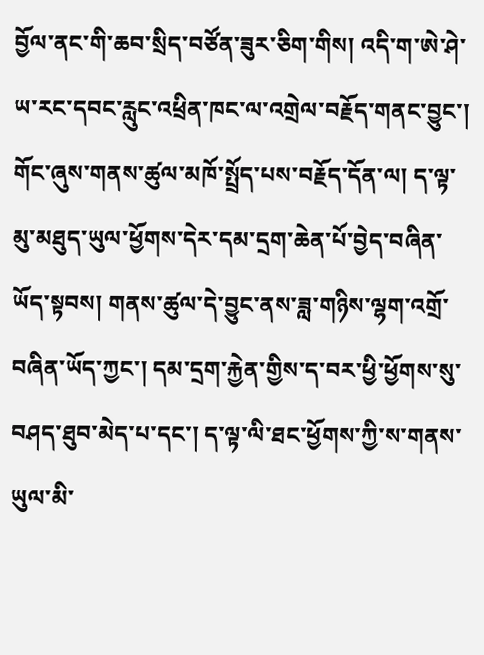བྱོལ་ནང་གི་ཆབ་སྲིད་བཙོན་ཟུར་ཅིག་གིས། འདི་ག་ཨེ་ཤེ་ཡ་རང་དབང་རླུང་འཕྲིན་ཁང་ལ་འགྲེལ་བརྗོད་གནང་བྱུང་།
གོང་ཞུས་གནས་ཚུལ་མཁོ་སྤྲོད་པས་བརྗོད་དོན་ལ། ད་ལྟ་མུ་མཐུད་ཡུལ་ཕྱོགས་དེར་དམ་དྲག་ཆེན་པོ་བྱེད་བཞིན་ཡོད་སྟབས། གནས་ཚུལ་དེ་བྱུང་ནས་ཟླ་གཉིས་ལྷག་འགྲོ་བཞིན་ཡོད་ཀྱང་། དམ་དྲག་རྐྱེན་གྱིས་ད་བར་ཕྱི་ཕྱོགས་སུ་བཤད་ཐུབ་མེད་པ་དང་། ད་ལྟ་ལི་ཐང་ཕྱོགས་ཀྱི་ས་གནས་ཡུལ་མི་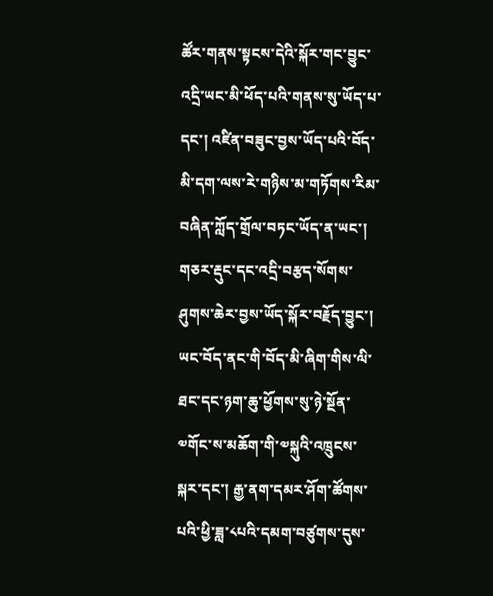ཚོར་གནས་སྟངས་དེའི་སྐོར་གང་བྱུང་འདྲི་ཡང་མི་ཕོད་པའི་གནས་སུ་ཡོད་པ་དང་། འཛིན་བཟུང་བྱས་ཡོད་པའི་བོད་མི་དག་ལས་རེ་གཉིས་མ་གཏོགས་རིམ་བཞིན་ཀློད་གྲོལ་བཏང་ཡོད་ན་ཡང་། གཅར་རྡུང་དང་འདྲི་བརྩད་སོགས་ཤུགས་ཆེར་བྱས་ཡོད་སྐོར་བརྗོད་བྱུང་།
ཡང་བོད་ནང་གི་བོད་མི་ཞིག་གིས་ལི་ཐང་དང་ཉག་ཆུ་ཕྱོགས་སུ་ཉེ་སྔོན་༧གོང་ས་མཆོག་གི་༧སྐུའི་འཁྲུངས་སྐར་དང་། རྒྱ་ནག་དམར་ཤོག་ཚོགས་པའི་ཕྱི་ཟླ་༨པའི་དམག་བཙུགས་དུས་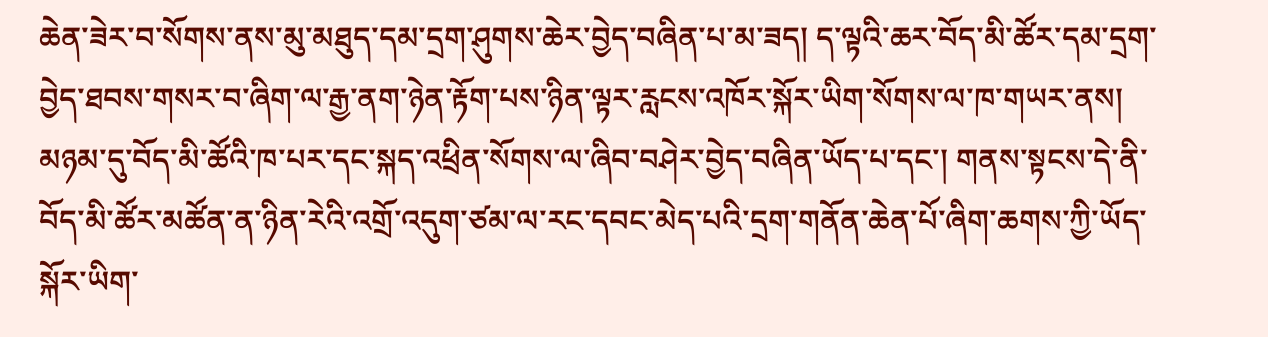ཆེན་ཟེར་བ་སོགས་ནས་མུ་མཐུད་དམ་དྲག་ཤུགས་ཆེར་བྱེད་བཞིན་པ་མ་ཟད། ད་ལྟའི་ཆར་བོད་མི་ཚོར་དམ་དྲག་བྱེད་ཐབས་གསར་བ་ཞིག་ལ་རྒྱ་ནག་ཉེན་རྟོག་པས་ཉིན་ལྟར་རླངས་འཁོར་སྐོར་ཡིག་སོགས་ལ་ཁ་གཡར་ནས། མཉམ་དུ་བོད་མི་ཚོའི་ཁ་པར་དང་སྐད་འཕྲིན་སོགས་ལ་ཞིབ་བཤེར་བྱེད་བཞིན་ཡོད་པ་དང་། གནས་སྟངས་དེ་ནི་བོད་མི་ཚོར་མཚོན་ན་ཉིན་རེའི་འགྲོ་འདུག་ཙམ་ལ་རང་དབང་མེད་པའི་དྲག་གནོན་ཆེན་པོ་ཞིག་ཆགས་ཀྱི་ཡོད་སྐོར་ཡིག་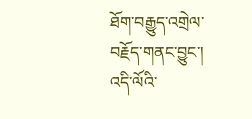ཐོག་བརྒྱུད་འགྲེལ་བརྗོད་གནང་བྱུང་།
འདི་ལོའི་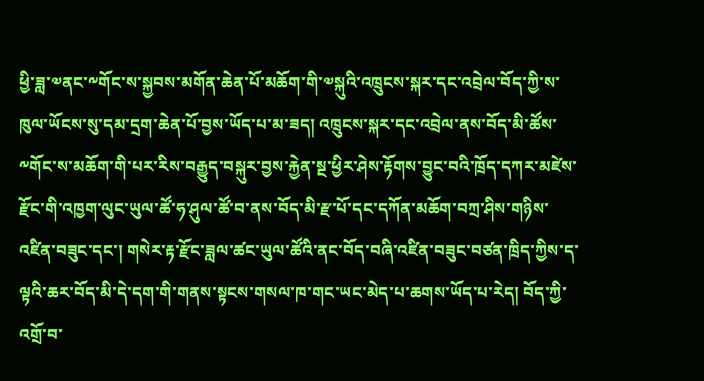ཕྱི་ཟླ་༧ནང་༸གོང་ས་སྐྱབས་མགོན་ཆེན་པོ་མཆོག་གི་༧སྐུའི་འཁྲུངས་སྐར་དང་འབྲེལ་བོད་ཀྱི་ས་ཁུལ་ཡོངས་སུ་དམ་དྲག་ཆེན་པོ་བྱས་ཡོད་པ་མ་ཟད། འཁྲུངས་སྐར་དང་འབྲེལ་ནས་བོད་མི་ཚོས་༸གོང་ས་མཆོག་གི་པར་རིས་བརྒྱུད་བསྐུར་བྱས་རྐྱེན་སྔ་ཕྱིར་ཤེས་རྟོགས་བྱུང་བའི་ཁྲོད་དཀར་མཛེས་རྫོང་གི་འཁྱག་ལུང་ཡུལ་ཚོ་ཧ་ཤུལ་ཚོ་བ་ནས་བོད་མི་རྫ་པོ་དང་དཀོན་མཆོག་བཀྲ་ཤིས་གཉིས་འཛིན་བཟུང་དང་། གསེར་རྟ་རྫོང་ཟླལ་ཚང་ཡུལ་ཚོའི་ནང་བོད་བཞི་འཛིན་བཟུང་བཙན་ཁྲིད་ཀྱིས་ད་ལྟའི་ཆར་བོད་མི་དེ་དག་གི་གནས་སྟངས་གསལ་ཁ་གང་ཡང་མེད་པ་ཆགས་ཡོད་པ་རེད། བོད་ཀྱི་འགྲོ་བ་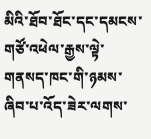མིའི་ཐོབ་ཐོང་དང་དམངས་གཙོ་འཕེལ་རྒྱས་ལྟེ་གནསད་ཁང་གི་ཉམས་ཞིབ་པ་འོད་ཟེར་ལགས་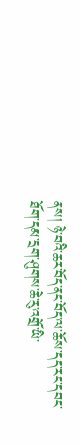ནས། ཉེ་བའི་ཆར་བོད་ནང་བོད་ལ་ཆོས་དད་རང་དབང་ཐོག་དམ་དྲག་ཤུགས་ཆེ་རུ་འགྲོ་ཡི་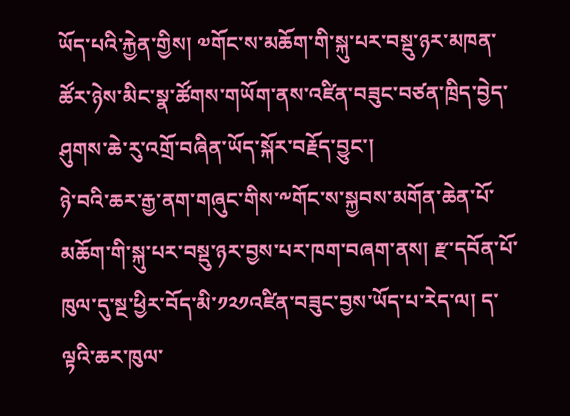ཡོད་པའི་རྐྱེན་གྱིས། ༧གོང་ས་མཆོག་གི་སྐུ་པར་བསྡུ་ཉར་མཁན་ཚོར་ཉེས་མིང་སྣ་ཚོགས་གཡོག་ནས་འཛིན་བཟུང་བཙན་ཁྲིད་བྱེད་ཤུགས་ཆེ་རུ་འགྲོ་བཞིན་ཡོད་སྐོར་བརྗོད་བྱུང་།
ཉེ་བའི་ཆར་རྒྱ་ནག་གཞུང་གིས་༸གོང་ས་སྐྱབས་མགོན་ཆེན་པོ་མཆོག་གི་སྐུ་པར་བསྡུ་ཉར་བྱས་པར་ཁག་བཞག་ནས། རྫ་དབོན་པོ་ཁུལ་དུ་སྔ་ཕྱིར་བོད་མི་༡༢༡འཛིན་བཟུང་བྱས་ཡོད་པ་རེད་ལ། ད་ལྟའི་ཆར་ཁུལ་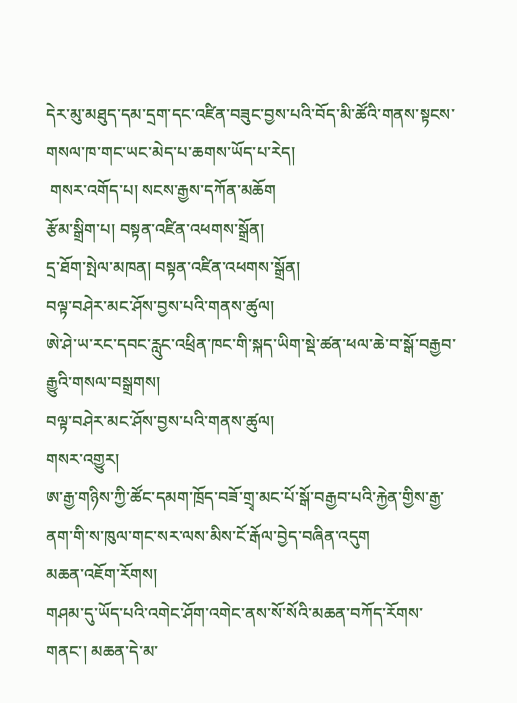དེར་མུ་མཐུད་དམ་དྲག་དང་འཛིན་བཟུང་བྱས་པའི་བོད་མི་ཚོའི་གནས་སྟངས་གསལ་ཁ་གང་ཡང་མེད་པ་ཆགས་ཡོད་པ་རེད།
 གསར་འགོད་པ། སངས་རྒྱས་དཀོན་མཆོག
རྩོམ་སྒྲིག་པ། བསྟན་འཛིན་འཕགས་སྒྲོན།
དྲ་ཐོག་སྤེལ་མཁན། བསྟན་འཛིན་འཕགས་སྒྲོན།
བལྟ་བཤེར་མང་ཤོས་བྱས་པའི་གནས་ཚུལ།
ཨེ་ཤེ་ཡ་རང་དབང་རླུང་འཕྲིན་ཁང་གི་སྐད་ཡིག་སྡེ་ཚན་ཕལ་ཆེ་བ་སྒོ་བརྒྱབ་རྒྱུའི་གསལ་བསྒྲགས།
བལྟ་བཤེར་མང་ཤོས་བྱས་པའི་གནས་ཚུལ།
གསར་འགྱུར།
ཨ་རྒྱ་གཉིས་ཀྱི་ཚོང་དམག་ཁྲོད་བཟོ་གྲྭ་མང་པོ་སྒོ་བརྒྱབ་པའི་རྐྱེན་གྱིས་རྒྱ་ནག་གི་ས་ཁུལ་གང་སར་ལས་མིས་ངོ་རྒོལ་བྱེད་བཞིན་འདུག
མཆན་འཇོག་རོགས།
གཤམ་དུ་ཡོད་པའི་འགེང་ཤོག་འགེང་ནས་སོ་སོའི་མཆན་བཀོད་རོགས་གནང་། མཆན་དེ་མ་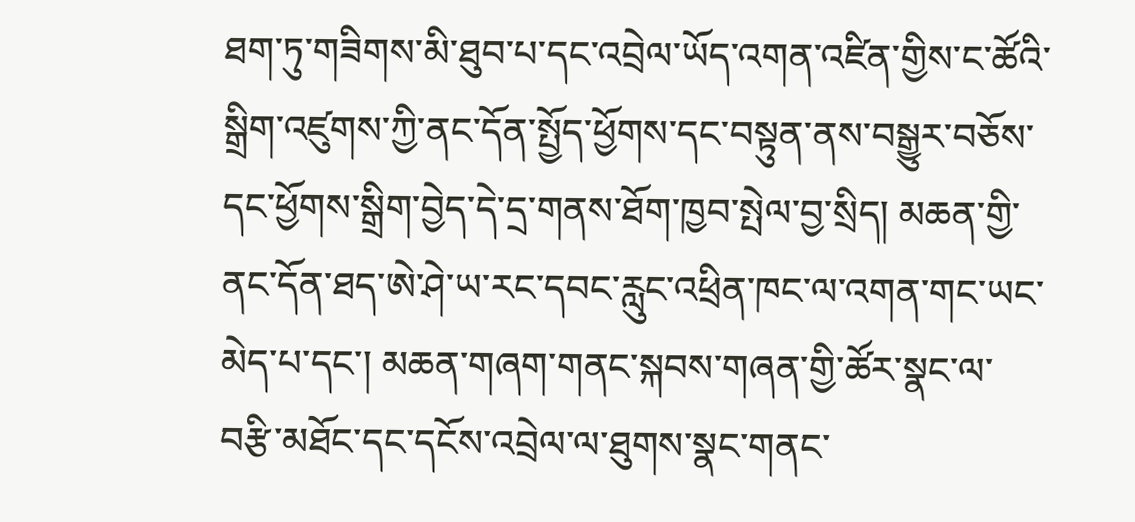ཐག་ཏུ་གཟིགས་མི་ཐུབ་པ་དང་འབྲེལ་ཡོད་འགན་འཛིན་གྱིས་ང་ཚོའི་སྒྲིག་འཛུགས་ཀྱི་ནང་དོན་སྤྱོད་ཕྱོགས་དང་བསྟུན་ནས་བསྒྱུར་བཅོས་དང་ཕྱོགས་སྒྲིག་བྱེད་དེ་དྲ་གནས་ཐོག་ཁྱབ་སྤེལ་བྱ་སྲིད། མཆན་གྱི་ནང་དོན་ཐད་ཨེ་ཤེ་ཡ་རང་དབང་རླུང་འཕྲིན་ཁང་ལ་འགན་གང་ཡང་མེད་པ་དང་། མཆན་གཞག་གནང་སྐབས་གཞན་གྱི་ཚོར་སྣང་ལ་བརྩི་མཐོང་དང་དངོས་འབྲེལ་ལ་ཐུགས་སྣང་གནང་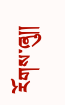རོགས་ཞུ༎